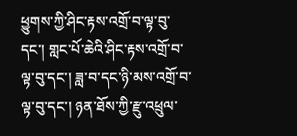ཕྱུགས་ཀྱི་ཤིང་རྟས་འགྲོ་བ་ལྟ་བུ་དང་། གླང་པོ་ཆེའི་ཤིང་རྟས་འགྲོ་བ་ལྟ་བུ་དང་། ཟླ་བ་དང་ཉི་མས་འགྲོ་བ་ལྟ་བུ་དང་། ཉན་ཐོས་ཀྱི་རྫུ་འཕྲུལ་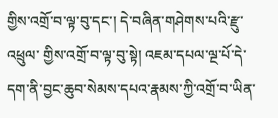གྱིས་འགྲོ་བ་ལྟ་བུ་དང་། དེ་བཞིན་གཤེགས་པའི་རྫུ་འཕྲུལ་ གྱིས་འགྲོ་བ་ལྟ་བུ་སྟེ། འཇམ་དཔལ་ལྔ་པོ་དེ་དག་ནི་བྱང་ཆུབ་སེམས་དཔའ་རྣམས་ཀྱི་འགྲོ་བ་ཡིན་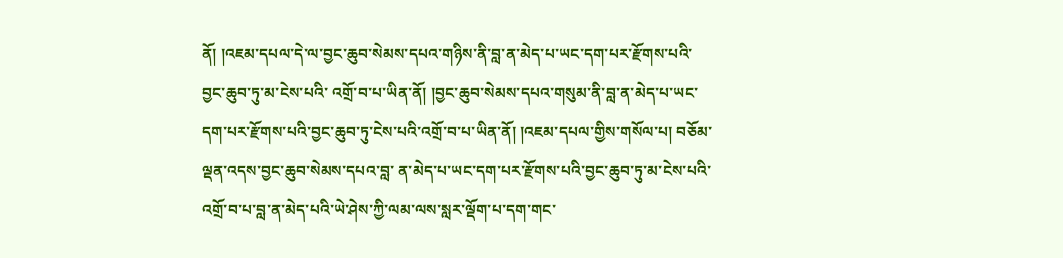ནོ། །འཇམ་དཔལ་དེ་ལ་བྱང་ཆུབ་སེམས་དཔའ་གཉིས་ནི་བླ་ན་མེད་པ་ཡང་དག་པར་རྫོགས་པའི་བྱང་ཆུབ་ཏུ་མ་ངེས་པའི་ འགྲོ་བ་པ་ཡིན་ནོ། །བྱང་ཆུབ་སེམས་དཔའ་གསུམ་ནི་བླ་ན་མེད་པ་ཡང་དག་པར་རྫོགས་པའི་བྱང་ཆུབ་ཏུ་ངེས་པའི་འགྲོ་བ་པ་ཡིན་ནོ། །འཇམ་དཔལ་གྱིས་གསོལ་པ། བཅོམ་ལྡན་འདས་བྱང་ཆུབ་སེམས་དཔའ་བླ་ ན་མེད་པ་ཡང་དག་པར་རྫོགས་པའི་བྱང་ཆུབ་ཏུ་མ་ངེས་པའི་འགྲོ་བ་པ་བླ་ན་མེད་པའི་ཡེ་ཤེས་ཀྱི་ལམ་ལས་སླར་ལྡོག་པ་དག་གང་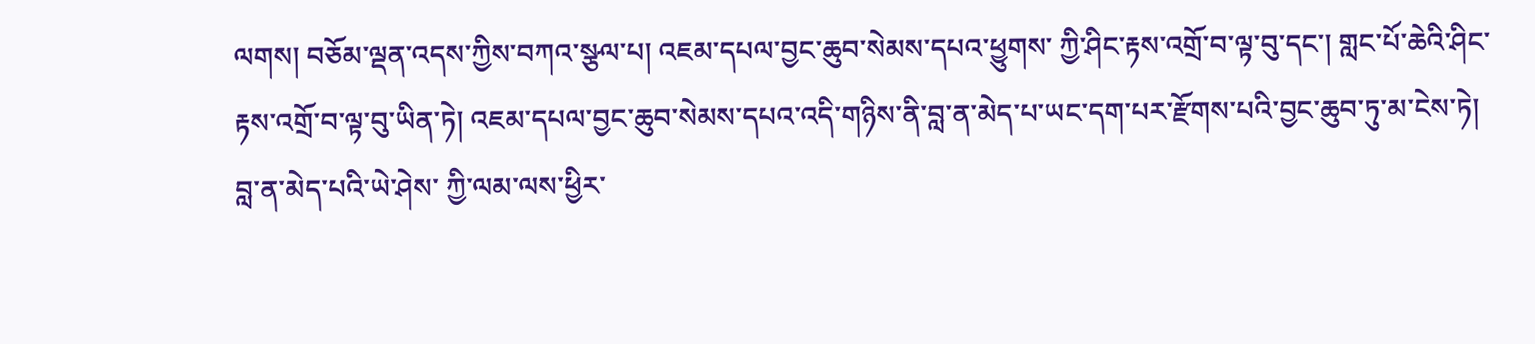ལགས། བཅོམ་ལྡན་འདས་ཀྱིས་བཀའ་སྩལ་པ། འཇམ་དཔལ་བྱང་ཆུབ་སེམས་དཔའ་ཕྱུགས་ ཀྱི་ཤིང་རྟས་འགྲོ་བ་ལྟ་བུ་དང་། གླང་པོ་ཆེའི་ཤིང་རྟས་འགྲོ་བ་ལྟ་བུ་ཡིན་ཏེ། འཇམ་དཔལ་བྱང་ཆུབ་སེམས་དཔའ་འདི་གཉིས་ནི་བླ་ན་མེད་པ་ཡང་དག་པར་རྫོགས་པའི་བྱང་ཆུབ་ཏུ་མ་ངེས་ཏེ། བླ་ན་མེད་པའི་ཡེ་ཤེས་ ཀྱི་ལམ་ལས་ཕྱིར་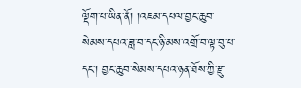ལྡོག་པ་ཡིན་ནོ། །འཇམ་དཔལ་བྱང་ཆུབ་སེམས་དཔའ་ཟླ་བ་དང་ཉི་མས་འགྲོ་བ་ལྟ་བུ་པ་དང་། བྱང་ཆུབ་སེམས་དཔའ་ཉན་ཐོས་ཀྱི་རྫུ་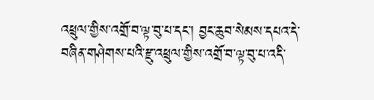འཕྲུལ་གྱིས་འགྲོ་བ་ལྟ་བུ་པ་དང་། བྱང་ཆུབ་སེམས་དཔའ་དེ་ བཞིན་གཤེགས་པའི་རྫུ་འཕྲུལ་གྱིས་འགྲོ་བ་ལྟ་བུ་པ་འདི་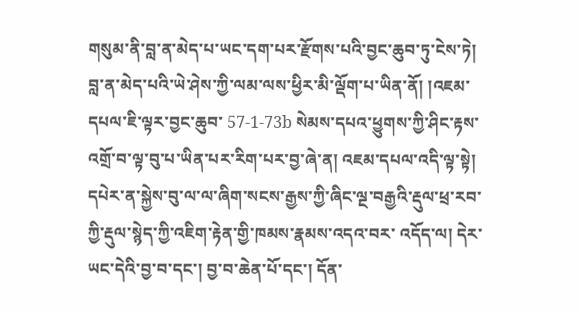གསུམ་ནི་བླ་ན་མེད་པ་ཡང་དག་པར་རྫོགས་པའི་བྱང་ཆུབ་ཏུ་ངེས་ཏེ། བླ་ན་མེད་པའི་ཡེ་ཤེས་ཀྱི་ལམ་ལས་ཕྱིར་མི་ལྡོག་པ་ཡིན་ནོ། །འཇམ་དཔལ་ཇི་ལྟར་བྱང་ཆུབ་ 57-1-73b སེམས་དཔའ་ཕྱུགས་ཀྱི་ཤིང་རྟས་འགྲོ་བ་ལྟ་བུ་པ་ཡིན་པར་རིག་པར་བྱ་ཞེ་ན། འཇམ་དཔལ་འདི་ལྟ་སྟེ། དཔེར་ན་སྐྱེས་བུ་ལ་ལ་ཞིག་སངས་རྒྱས་ཀྱི་ཞིང་ལྔ་བརྒྱའི་རྡུལ་ཕྲ་རབ་ཀྱི་རྡུལ་སྙེད་ཀྱི་འཇིག་རྟེན་གྱི་ཁམས་རྣམས་འདའ་བར་ འདོད་ལ། དེར་ཡང་དེའི་བྱ་བ་དང་། བྱ་བ་ཆེན་པོ་དང་། དོན་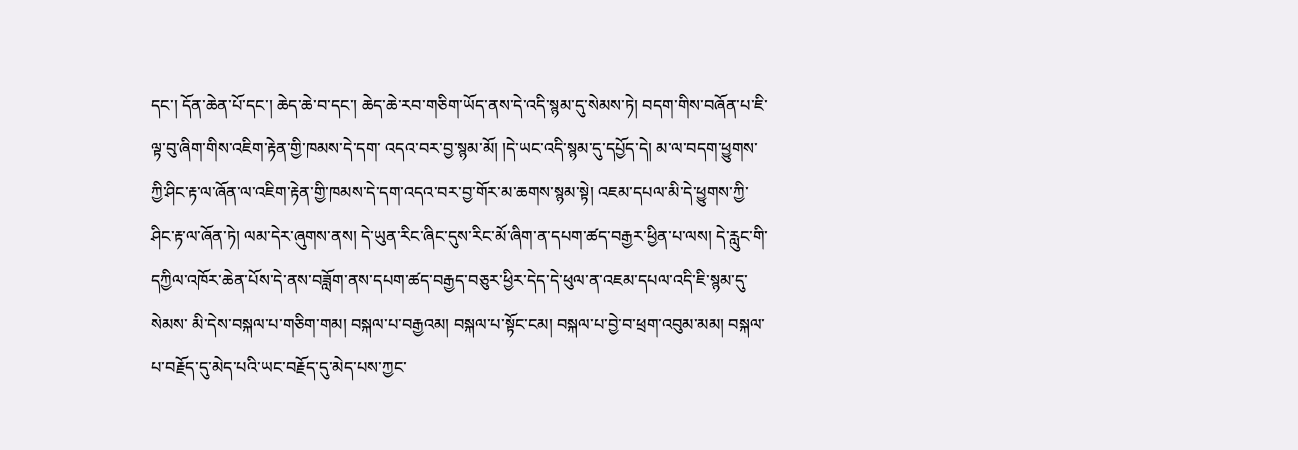དང་། དོན་ཆེན་པོ་དང་། ཆེད་ཆེ་བ་དང་། ཆེད་ཆེ་རབ་གཅིག་ཡོད་ནས་དེ་འདི་སྙམ་དུ་སེམས་ཏེ། བདག་གིས་བཞོན་པ་ཇི་ལྟ་བུ་ཞིག་གིས་འཇིག་རྟེན་གྱི་ཁམས་དེ་དག་ འདའ་བར་བྱ་སྙམ་མོ། །དེ་ཡང་འདི་སྙམ་དུ་དཔྱོད་དེ། མ་ལ་བདག་ཕྱུགས་ཀྱི་ཤིང་རྟ་ལ་ཞོན་ལ་འཇིག་རྟེན་གྱི་ཁམས་དེ་དག་འདའ་བར་བྱ་གོར་མ་ཆགས་སྙམ་སྟེ། འཇམ་དཔལ་མི་དེ་ཕྱུགས་ཀྱི་ཤིང་རྟ་ལ་ཞོན་ཏེ། ལམ་དེར་ཞུགས་ནས། དེ་ཡུན་རིང་ཞིང་དུས་རིང་མོ་ཞིག་ན་དཔག་ཚད་བརྒྱར་ཕྱིན་པ་ལས། དེ་རླུང་གི་དཀྱིལ་འཁོར་ཆེན་པོས་དེ་ནས་བཟློག་ནས་དཔག་ཚད་བརྒྱད་བཅུར་ཕྱིར་དེད་དེ་ཕུལ་ན་འཇམ་དཔལ་འདི་ཇི་སྙམ་དུ་སེམས་ མི་དེས་བསྐལ་པ་གཅིག་གམ། བསྐལ་པ་བརྒྱའམ། བསྐལ་པ་སྟོང་ངམ། བསྐལ་པ་བྱེ་བ་ཕྲག་འབུམ་མམ། བསྐལ་པ་བརྗོད་དུ་མེད་པའི་ཡང་བརྗོད་དུ་མེད་པས་ཀྱང་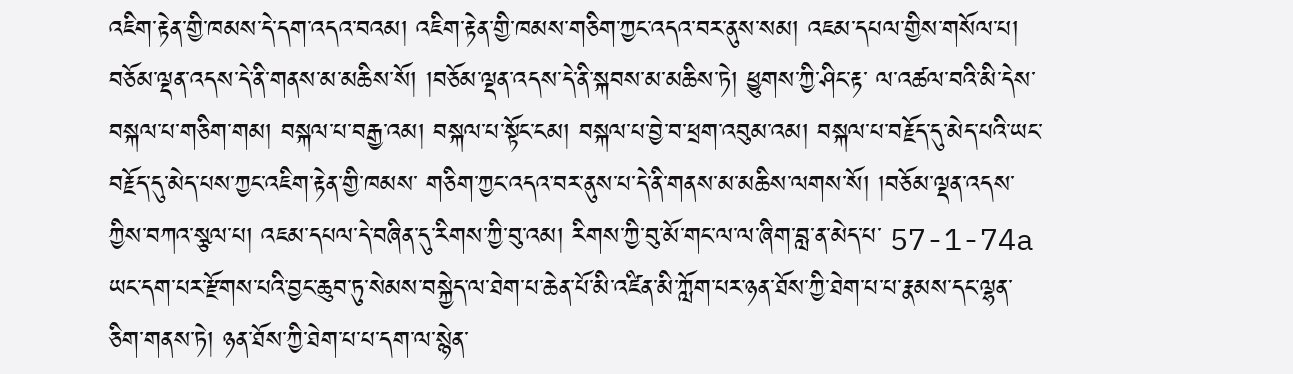འཇིག་རྟེན་གྱི་ཁམས་དེ་དག་འདའ་བའམ། འཇིག་རྟེན་གྱི་ཁམས་གཅིག་ཀྱང་འདའ་བར་ནུས་སམ། འཇམ་དཔལ་གྱིས་གསོལ་པ། བཅོམ་ལྡན་འདས་དེ་ནི་གནས་མ་མཆིས་སོ། །བཅོམ་ལྡན་འདས་དེ་ནི་སྐབས་མ་མཆིས་ཏེ། ཕྱུགས་ཀྱི་ཤིང་རྟ་ ལ་འཚལ་བའི་མི་དེས་བསྐལ་པ་གཅིག་གམ། བསྐལ་པ་བརྒྱ་འམ། བསྐལ་པ་སྟོང་ངམ། བསྐལ་པ་བྱེ་བ་ཕྲག་འབུམ་འམ། བསྐལ་པ་བརྗོད་དུ་མེད་པའི་ཡང་བརྗོད་དུ་མེད་པས་ཀྱང་འཇིག་རྟེན་གྱི་ཁམས་ གཅིག་ཀྱང་འདའ་བར་ནུས་པ་དེ་ནི་གནས་མ་མཆིས་ལགས་སོ། །བཅོམ་ལྡན་འདས་ཀྱིས་བཀའ་སྩལ་པ། འཇམ་དཔལ་དེ་བཞིན་དུ་རིགས་ཀྱི་བུ་འམ། རིགས་ཀྱི་བུ་མོ་གང་ལ་ལ་ཞིག་བླ་ན་མེད་པ་ 57-1-74a ཡང་དག་པར་རྫོགས་པའི་བྱང་ཆུབ་ཏུ་སེམས་བསྐྱེད་ལ་ཐེག་པ་ཆེན་པོ་མི་འཛིན་མི་ཀློག་པར་ཉན་ཐོས་ཀྱི་ཐེག་པ་པ་རྣམས་དང་ལྷན་ཅིག་གནས་ཏེ། ཉན་ཐོས་ཀྱི་ཐེག་པ་པ་དག་ལ་སྙེན་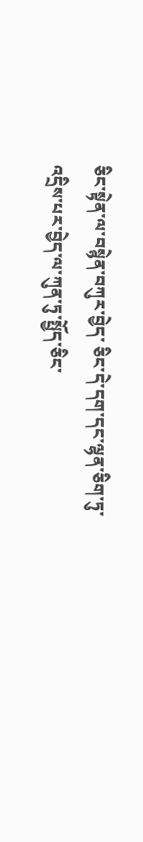ཅིང་སྟེན་ལ་བསྙེན་བཀུར་བྱེད་ ཅིང་དེ་དག་དང་ལྷན་ཅིག་ཏུ་འདྲིས་པར་བྱེད་ལ་ཀུན་ཏུ་སྤྱོད་ཅིང་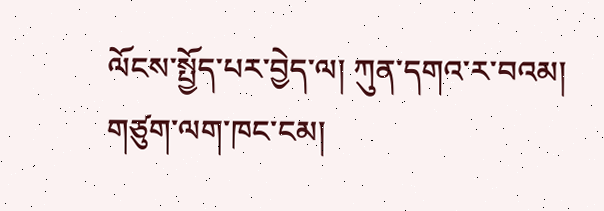ལོངས་སྤྱོད་པར་བྱེད་ལ། ཀུན་དགའ་ར་བའམ། གཙུག་ལག་ཁང་ངམ།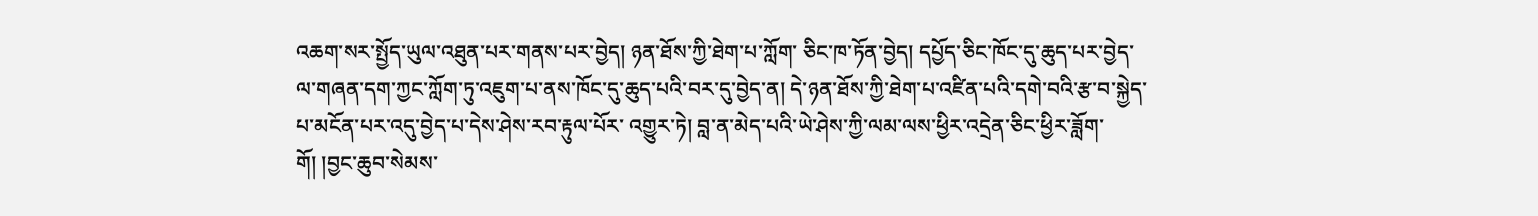འཆག་སར་སྤྱོད་ཡུལ་འཐུན་པར་གནས་པར་བྱེད། ཉན་ཐོས་ཀྱི་ཐེག་པ་ཀློག་ ཅིང་ཁ་ཏོན་བྱེད། དཔྱོད་ཅིང་ཁོང་དུ་ཆུད་པར་བྱེད་ལ་གཞན་དག་ཀྱང་ཀློག་ཏུ་འཇུག་པ་ནས་ཁོང་དུ་ཆུད་པའི་བར་དུ་བྱེད་ན། དེ་ཉན་ཐོས་ཀྱི་ཐེག་པ་འཛིན་པའི་དགེ་བའི་རྩ་བ་སྐྱེད་པ་མངོན་པར་འདུ་བྱེད་པ་དེས་ཤེས་རབ་རྟུལ་པོར་ འགྱུར་ཏེ། བླ་ན་མེད་པའི་ཡེ་ཤེས་ཀྱི་ལམ་ལས་ཕྱིར་འདྲེན་ཅིང་ཕྱིར་ཟློག་གོ། །བྱང་ཆུབ་སེམས་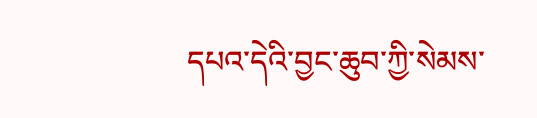དཔའ་དེའི་བྱང་ཆུབ་ཀྱི་སེམས་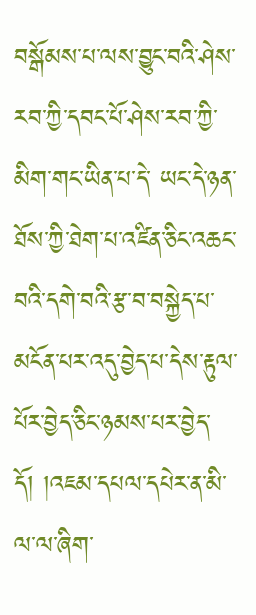བསྒོམས་པ་ལས་བྱུང་བའི་ཤེས་རབ་ཀྱི་དབང་པོ་ཤེས་རབ་ཀྱི་མིག་གང་ཡིན་པ་དེ་ ཡང་དེ་ཉན་ཐོས་ཀྱི་ཐེག་པ་འཛིན་ཅིང་འཆང་བའི་དགེ་བའི་རྩ་བ་བསྐྱེད་པ་མངོན་པར་འདུ་བྱེད་པ་དེས་རྟུལ་པོར་བྱེད་ཅིང་ཉམས་པར་བྱེད་དོ། །འཇམ་དཔལ་དཔེར་ན་མི་ལ་ལ་ཞིག་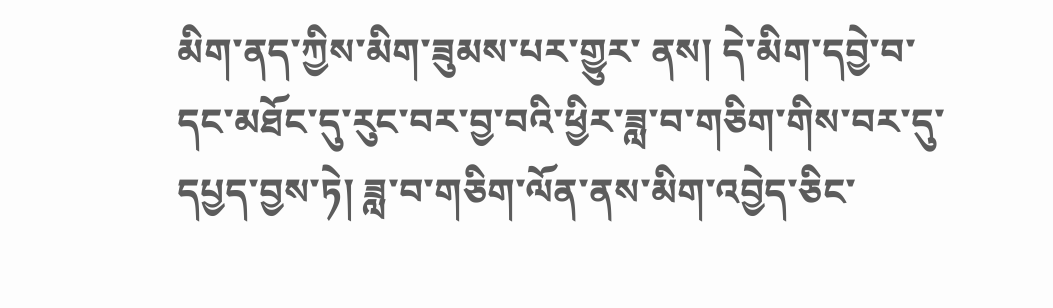མིག་ནད་ཀྱིས་མིག་ཟུམས་པར་གྱུར་ ནས། དེ་མིག་དབྱེ་བ་དང་མཐོང་དུ་རུང་བར་བྱ་བའི་ཕྱིར་ཟླ་བ་གཅིག་གིས་བར་དུ་དཔྱད་བྱས་ཏེ། ཟླ་བ་གཅིག་ལོན་ནས་མིག་འབྱེད་ཅིང་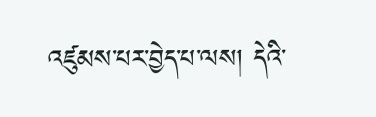འཛུམས་པར་བྱེད་པ་ལས། དེའི་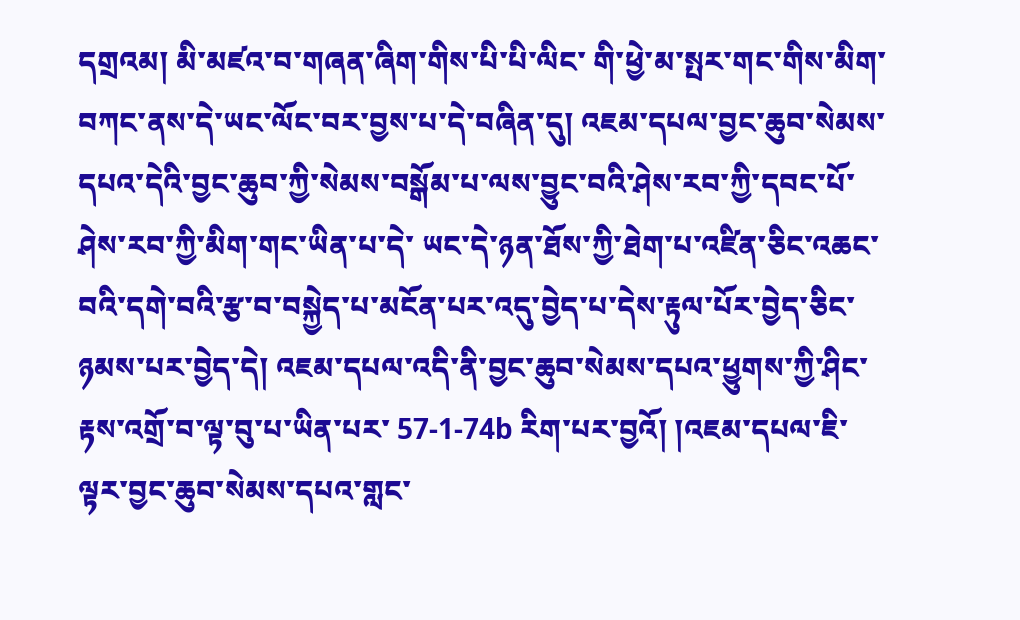དགྲའམ། མི་མཛའ་བ་གཞན་ཞིག་གིས་པི་པི་ལིང་ གི་ཕྱེ་མ་སྤར་གང་གིས་མིག་བཀང་ནས་དེ་ཡང་ལོང་བར་བྱས་པ་དེ་བཞིན་དུ། འཇམ་དཔལ་བྱང་ཆུབ་སེམས་དཔའ་དེའི་བྱང་ཆུབ་ཀྱི་སེམས་བསྒོམ་པ་ལས་བྱུང་བའི་ཤེས་རབ་ཀྱི་དབང་པོ་ཤེས་རབ་ཀྱི་མིག་གང་ཡིན་པ་དེ་ ཡང་དེ་ཉན་ཐོས་ཀྱི་ཐེག་པ་འཛིན་ཅིང་འཆང་བའི་དགེ་བའི་རྩ་བ་བསྐྱེད་པ་མངོན་པར་འདུ་བྱེད་པ་དེས་རྟུལ་པོར་བྱེད་ཅིང་ཉམས་པར་བྱེད་དེ། འཇམ་དཔལ་འདི་ནི་བྱང་ཆུབ་སེམས་དཔའ་ཕྱུགས་ཀྱི་ཤིང་རྟས་འགྲོ་བ་ལྟ་བུ་པ་ཡིན་པར་ 57-1-74b རིག་པར་བྱའོ། །འཇམ་དཔལ་ཇི་ལྟར་བྱང་ཆུབ་སེམས་དཔའ་གླང་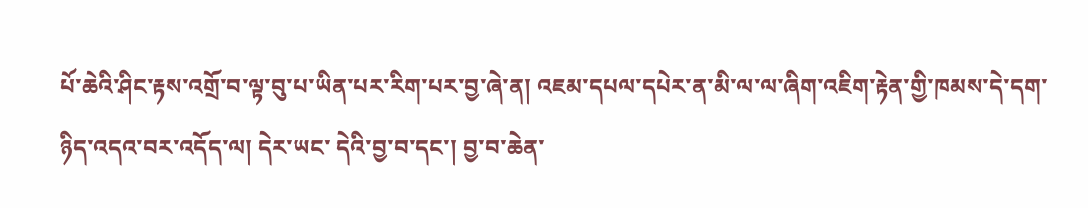པོ་ཆེའི་ཤིང་རྟས་འགྲོ་བ་ལྟ་བུ་པ་ཡིན་པར་རིག་པར་བྱ་ཞེ་ན། འཇམ་དཔལ་དཔེར་ན་མི་ལ་ལ་ཞིག་འཇིག་རྟེན་གྱི་ཁམས་དེ་དག་ཉིད་འདའ་བར་འདོད་ལ། དེར་ཡང་ དེའི་བྱ་བ་དང་། བྱ་བ་ཆེན་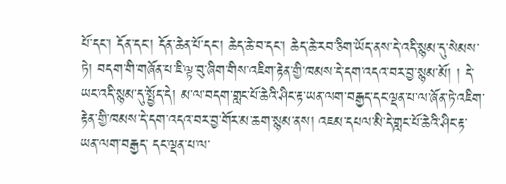པོ་དང་། དོན་དང་། དོན་ཆེན་པོ་དང་། ཆེད་ཆེ་བ་དང་། ཆེད་ཆེ་རབ་ཅིག་ཡོད་ནས་དེ་འདི་སྙམ་དུ་སེམས་ཏེ། བདག་གི་གཞོན་པ་ཇི་ལྟ་བུ་ཞིག་གིས་འཇིག་རྟེན་གྱི་ཁམས་དེ་དག་འདའ་བར་བྱ་སྙམ་མོ། ། དེ་ཡང་འདི་སྙམ་དུ་སྤྱོད་དེ། མ་ལ་བདག་གླང་པོ་ཆེའི་ཤིང་རྟ་ཡན་ལག་བརྒྱད་དང་ལྡན་པ་ལ་ཞོན་ཏེ་འཇིག་རྟེན་གྱི་ཁམས་དེ་དག་འདའ་བར་བྱ་གོར་མ་ཆག་སྙམ་ནས། འཇམ་དཔལ་མི་དེ་གླང་པོ་ཆེའི་ཤིང་རྟ་ཡན་ལག་བརྒྱད་ དང་ལྡན་པ་ལ་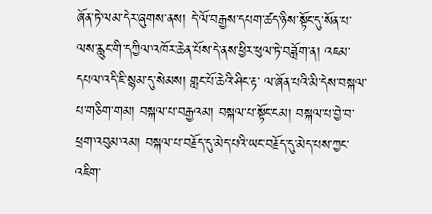ཞོན་ཏེ་ལམ་དེར་ཞུགས་ནས། དེ་ལོ་བརྒྱས་དཔག་ཚད་ཉིས་སྟོང་དུ་སོན་པ་ལས་རླུང་གི་དཀྱིལ་འཁོར་ཆེན་པོས་དེ་ནས་ཕྱིར་ཕུལ་ཏེ་བཟློག་ན། འཇམ་དཔལ་འདི་ཇི་སྙམ་དུ་སེམས། གླང་པོ་ཆེའི་ཤིང་རྟ་ ལ་ཞོན་པའི་མི་དེས་བསྐལ་པ་གཅིག་གམ། བསྐལ་པ་བརྒྱའམ། བསྐལ་པ་སྟོང་ངམ། བསྐལ་པ་བྱེ་བ་ཕྲག་འབུམ་འམ། བསྐལ་པ་བརྗོད་དུ་མེད་པའི་ཡང་བརྗོད་དུ་མེད་པས་ཀྱང་འཇིག་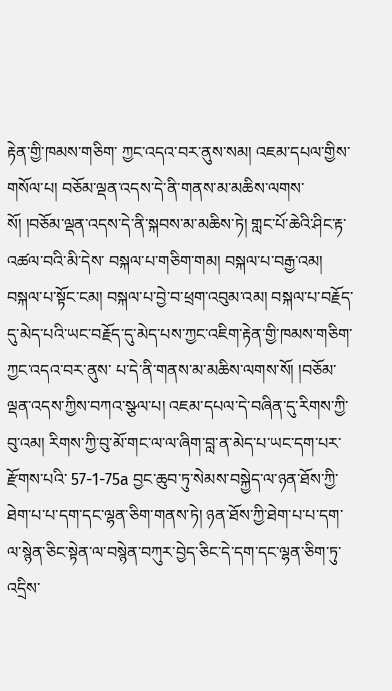རྟེན་གྱི་ཁམས་གཅིག་ ཀྱང་འདའ་བར་ནུས་སམ། འཇམ་དཔལ་གྱིས་གསོལ་པ། བཅོམ་ལྡན་འདས་དེ་ནི་གནས་མ་མཆིས་ལགས་སོ། །བཅོམ་ལྡན་འདས་དེ་ནི་སྐབས་མ་མཆིས་ཏེ། གླང་པོ་ཆེའི་ཤིང་རྟ་འཚལ་བའི་མི་དེས་ བསྐལ་པ་གཅིག་གམ། བསྐལ་པ་བརྒྱ་འམ། བསྐལ་པ་སྟོང་ངམ། བསྐལ་པ་བྱེ་བ་ཕྲག་འབུམ་འམ། བསྐལ་པ་བརྗོད་དུ་མེད་པའི་ཡང་བརྗོད་དུ་མེད་པས་ཀྱང་འཇིག་རྟེན་གྱི་ཁམས་གཅིག་ཀྱང་འདའ་བར་ནུས་ པ་དེ་ནི་གནས་མ་མཆིས་ལགས་སོ། །བཅོམ་ལྡན་འདས་ཀྱིས་བཀའ་སྩལ་པ། འཇམ་དཔལ་དེ་བཞིན་དུ་རིགས་ཀྱི་བུ་འམ། རིགས་ཀྱི་བུ་མོ་གང་ལ་ལ་ཞིག་བླ་ན་མེད་པ་ཡང་དག་པར་རྫོགས་པའི་ 57-1-75a བྱང་ཆུབ་ཏུ་སེམས་བསྐྱེད་ལ་ཉན་ཐོས་ཀྱི་ཐེག་པ་པ་དག་དང་ལྷན་ཅིག་གནས་ཏེ། ཉན་ཐོས་ཀྱི་ཐེག་པ་པ་དག་ལ་སྙེན་ཅིང་སྟེན་ལ་བསྙེན་བཀུར་བྱེད་ཅིང་དེ་དག་དང་ལྷན་ཅིག་ཏུ་འདྲིས་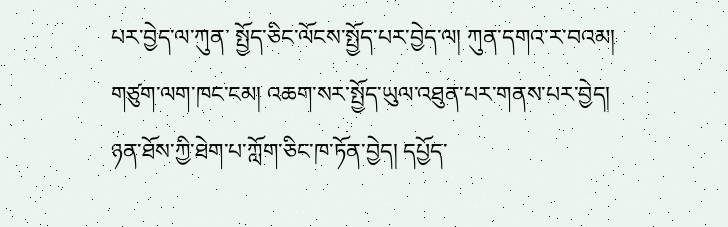པར་བྱེད་ལ་ཀུན་ སྤྱོད་ཅིང་ལོངས་སྤྱོད་པར་བྱེད་ལ། ཀུན་དགའ་ར་བའམ། གཙུག་ལག་ཁང་ངམ། འཆག་སར་སྤྱོད་ཡུལ་འཐུན་པར་གནས་པར་བྱེད། ཉན་ཐོས་ཀྱི་ཐེག་པ་ཀློག་ཅིང་ཁ་ཏོན་བྱེད། དཔྱོད་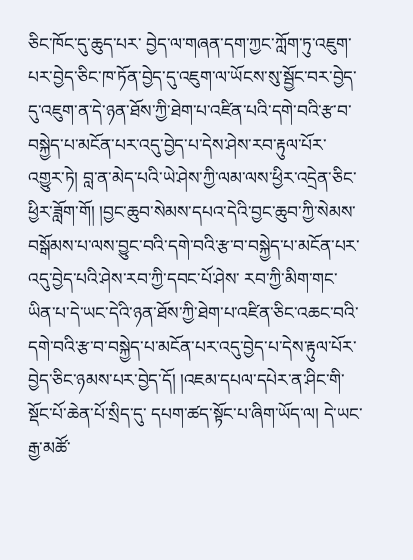ཅིང་ཁོང་དུ་ཆུད་པར་ བྱེད་ལ་གཞན་དག་ཀྱང་ཀློག་ཏུ་འཇུག་པར་བྱེད་ཅིང་ཁ་ཏོན་བྱེད་དུ་འཇུག་ལ་ཡོངས་སུ་སྦྱོང་བར་བྱེད་དུ་འཇུག་ན་དེ་ཉན་ཐོས་ཀྱི་ཐེག་པ་འཛིན་པའི་དགེ་བའི་རྩ་བ་བསྐྱེད་པ་མངོན་པར་འདུ་བྱེད་པ་དེས་ཤེས་རབ་རྟུལ་པོར་འགྱུར་ཏེ། བླ་ན་མེད་པའི་ཡེ་ཤེས་ཀྱི་ལམ་ལས་ཕྱིར་འདྲེན་ཅིང་ཕྱིར་ཟློག་གོ། །བྱང་ཆུབ་སེམས་དཔའ་དེའི་བྱང་ཆུབ་ཀྱི་སེམས་བསྒོམས་པ་ལས་བྱུང་བའི་དགེ་བའི་རྩ་བ་བསྐྱེད་པ་མངོན་པར་འདུ་བྱེད་པའི་ཤེས་རབ་ཀྱི་དབང་པོ་ཤེས་ རབ་ཀྱི་མིག་གང་ཡིན་པ་དེ་ཡང་དེའི་ཉན་ཐོས་ཀྱི་ཐེག་པ་འཛིན་ཅིང་འཆང་བའི་དགེ་བའི་རྩ་བ་བསྐྱེད་པ་མངོན་པར་འདུ་བྱེད་པ་དེས་རྟུལ་པོར་བྱེད་ཅིང་ཉམས་པར་བྱེད་དོ། །འཇམ་དཔལ་དཔེར་ན་ཤིང་གི་སྡོང་པོ་ཆེན་པོ་སྲིད་དུ་ དཔག་ཚད་སྟོང་པ་ཞིག་ཡོད་ལ། དེ་ཡང་རྒྱ་མཚོ་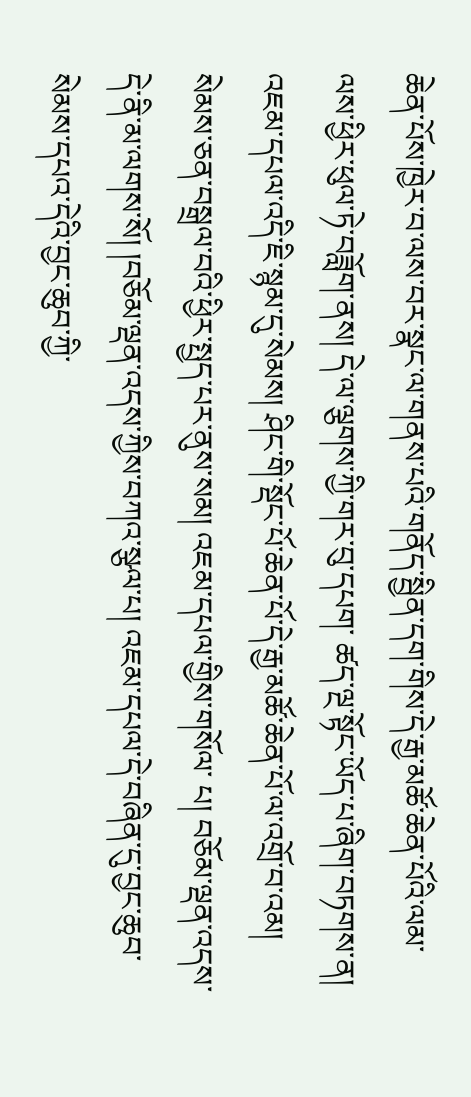ཆེན་པོས་ཁྱེར་བ་ལས་བར་སྣང་ལ་གནས་པའི་གནོད་སྦྱིན་དག་གིས་དེ་རྒྱ་མཚོ་ཆེན་པོའི་ལམ་ལས་ཕྱིར་ཕུལ་ཏེ་བཟློག་ནས། དེ་ལ་ལྕགས་ཀྱི་གར་བུ་དཔག་ ཚད་ལྔ་སྟོང་ཡོད་པ་ཞིག་བཏགས་ན། འཇམ་དཔལ་འདི་ཇི་སྙམ་དུ་སེམས། ཤིང་གི་སྡོང་པོ་ཆེན་པོ་དེ་རྒྱ་མཚོ་ཆེན་པོ་ལ་འགྲོ་བ་འམ། སེམས་ཅན་བསྒྲལ་བའི་ཕྱིར་སྤྱད་པར་ནུས་སམ། འཇམ་དཔལ་གྱིས་གསོལ་ པ། བཅོམ་ལྡན་འདས་དེ་ནི་མ་ལགས་སོ། །བཅོམ་ལྡན་འདས་ཀྱིས་བཀའ་སྩལ་པ། འཇམ་དཔལ་དེ་བཞིན་དུ་བྱང་ཆུབ་སེམས་དཔའ་དེའི་བྱང་ཆུབ་ཀྱི་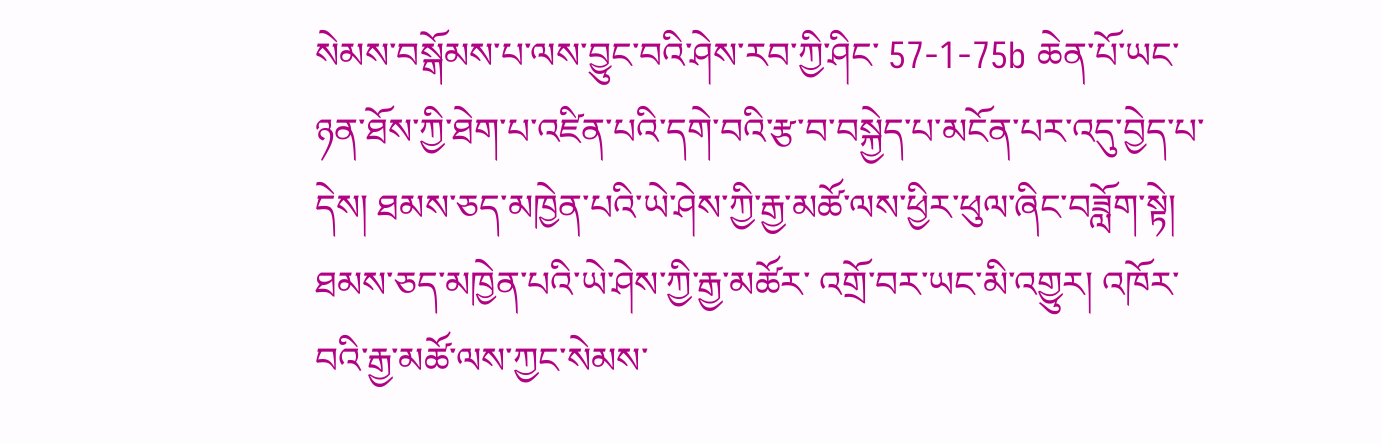སེམས་བསྒོམས་པ་ལས་བྱུང་བའི་ཤེས་རབ་ཀྱི་ཤིང་ 57-1-75b ཆེན་པོ་ཡང་ཉན་ཐོས་ཀྱི་ཐེག་པ་འཛིན་པའི་དགེ་བའི་རྩ་བ་བསྐྱེད་པ་མངོན་པར་འདུ་བྱེད་པ་དེས། ཐམས་ཅད་མཁྱེན་པའི་ཡེ་ཤེས་ཀྱི་རྒྱ་མཚོ་ལས་ཕྱིར་ཕུལ་ཞིང་བཟློག་སྟེ། ཐམས་ཅད་མཁྱེན་པའི་ཡེ་ཤེས་ཀྱི་རྒྱ་མཚོར་ འགྲོ་བར་ཡང་མི་འགྱུར། འཁོར་བའི་རྒྱ་མཚོ་ལས་ཀྱང་སེམས་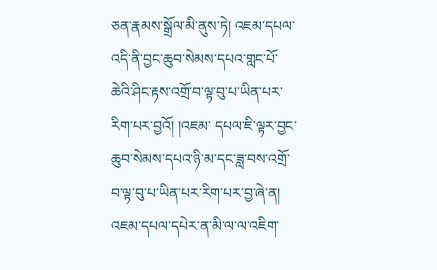ཅན་རྣམས་སྒྲོལ་མི་ནུས་ཏེ། འཇམ་དཔལ་འདི་ནི་བྱང་ཆུབ་སེམས་དཔའ་གླང་པོ་ཆེའི་ཤིང་རྟས་འགྲོ་བ་ལྟ་བུ་པ་ཡིན་པར་རིག་པར་བྱའོ། །འཇམ་ དཔལ་ཇི་ལྟར་བྱང་ཆུབ་སེམས་དཔའ་ཉི་མ་དང་ཟླ་བས་འགྲོ་བ་ལྟ་བུ་པ་ཡིན་པར་རིག་པར་བྱ་ཞེ་ན། འཇམ་དཔལ་དཔེར་ན་མི་ལ་ལ་འཇིག་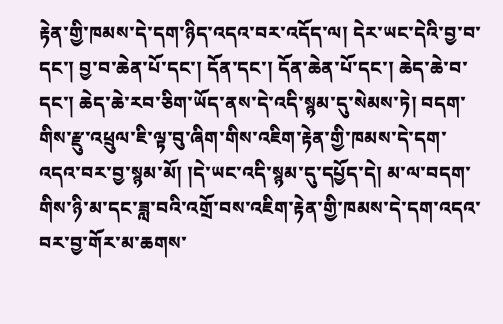རྟེན་གྱི་ཁམས་དེ་དག་ཉིད་འདའ་བར་འདོད་ལ། དེར་ཡང་དེའི་བྱ་བ་དང་། བྱ་བ་ཆེན་པོ་དང་། དོན་དང་། དོན་ཆེན་པོ་དང་། ཆེད་ཆེ་བ་དང་། ཆེད་ཆེ་རབ་ཅིག་ཡོད་ནས་དེ་འདི་སྙམ་དུ་སེམས་ཏེ། བདག་གིས་རྫུ་འཕྲུལ་ཇི་ལྟ་བུ་ཞིག་གིས་འཇིག་རྟེན་གྱི་ཁམས་དེ་དག་འདའ་བར་བྱ་སྙམ་མོ། །དེ་ཡང་འདི་སྙམ་དུ་དཔྱོད་དེ། མ་ལ་བདག་གིས་ཉི་མ་དང་ཟླ་བའི་འགྲོ་བས་འཇིག་རྟེན་གྱི་ཁམས་དེ་དག་འདའ་བར་བྱ་གོར་མ་ཆགས་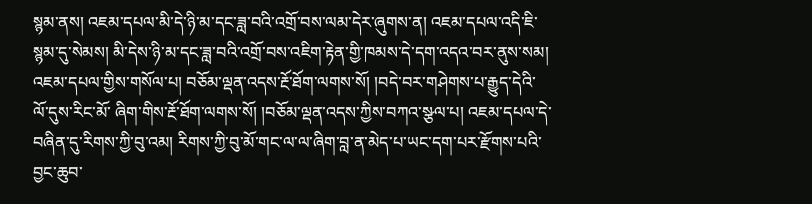སྙམ་ནས། འཇམ་དཔལ་མི་དེ་ཉི་མ་དང་ཟླ་བའི་འགྲོ་བས་ལམ་དེར་ཞུགས་ན། འཇམ་དཔལ་འདི་ཇི་སྙམ་དུ་སེམས། མི་དེས་ཉི་མ་དང་ཟླ་བའི་འགྲོ་བས་འཇིག་རྟེན་གྱི་ཁམས་དེ་དག་འདའ་བར་ནུས་སམ། འཇམ་དཔལ་གྱིས་གསོལ་པ། བཅོམ་ལྡན་འདས་རྔོ་ཐོག་ལགས་སོ། །བདེ་བར་གཤེགས་པ་རྒྱུད་དེའི་ལོ་དུས་རིང་མོ་ ཞིག་གིས་རྔོ་ཐོག་ལགས་སོ། །བཅོམ་ལྡན་འདས་ཀྱིས་བཀའ་སྩལ་པ། འཇམ་དཔལ་དེ་བཞིན་དུ་རིགས་ཀྱི་བུ་འམ། རིགས་ཀྱི་བུ་མོ་གང་ལ་ལ་ཞིག་བླ་ན་མེད་པ་ཡང་དག་པར་རྫོགས་པའི་བྱང་ཆུབ་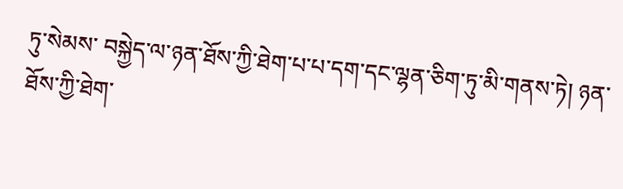ཏུ་སེམས་ བསྐྱེད་ལ་ཉན་ཐོས་ཀྱི་ཐེག་པ་པ་དག་དང་ལྷན་ཅིག་ཏུ་མི་གནས་ཏེ། ཉན་ཐོས་ཀྱི་ཐེག་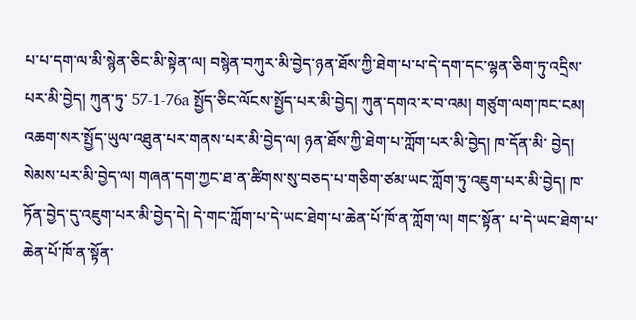པ་པ་དག་ལ་མི་སྙེན་ཅིང་མི་སྟེན་ལ། བསྙེན་བཀུར་མི་བྱེད་ཉན་ཐོས་ཀྱི་ཐེག་པ་པ་དེ་དག་དང་ལྷན་ཅིག་ཏུ་འདྲིས་པར་མི་བྱེད། ཀུན་ཏུ་ 57-1-76a སྤྱོད་ཅིང་ལོངས་སྤྱོད་པར་མི་བྱེད། ཀུན་དགའ་ར་བ་འམ། གཙུག་ལག་ཁང་ངམ། འཆག་སར་སྤྱོད་ཡུལ་འཐུན་པར་གནས་པར་མི་བྱེད་ལ། ཉན་ཐོས་ཀྱི་ཐེག་པ་ཀློག་པར་མི་བྱེད། ཁ་དོན་མི་ བྱེད། སེམས་པར་མི་བྱེད་ལ། གཞན་དག་ཀྱང་ཐ་ན་ཚིགས་སུ་བཅད་པ་གཅིག་ཙམ་ཡང་ཀློག་ཏུ་འཇུག་པར་མི་བྱེད། ཁ་ཏོན་བྱེད་དུ་འཇུག་པར་མི་བྱེད་དེ། དེ་གང་ཀློག་པ་དེ་ཡང་ཐེག་པ་ཆེན་པོ་ཁོ་ན་ཀློག་ལ། གང་སྟོན་ པ་དེ་ཡང་ཐེག་པ་ཆེན་པོ་ཁོ་ན་སྟོན་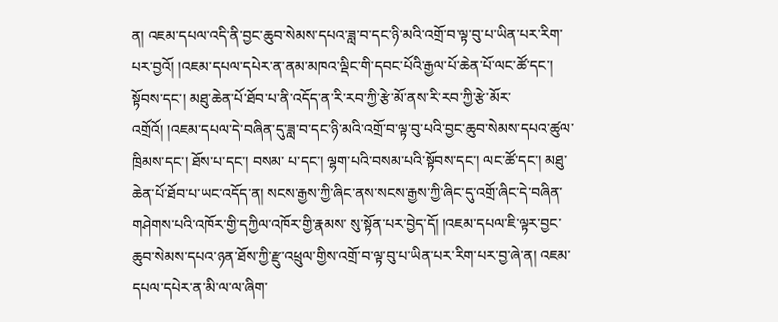ན། འཇམ་དཔལ་འདི་ནི་བྱང་ཆུབ་སེམས་དཔའ་ཟླ་བ་དང་ཉི་མའི་འགྲོ་བ་ལྟ་བུ་པ་ཡིན་པར་རིག་པར་བྱའོ། །འཇམ་དཔལ་དཔེར་ན་ནམ་མཁའ་ལྡིང་གི་དབང་པོའི་རྒྱལ་པོ་ཆེན་པོ་ལང་ཚོ་དང་། སྟོབས་དང་། མཐུ་ཆེན་པོ་ཐོབ་པ་ནི་འདོད་ན་རི་རབ་ཀྱི་རྩེ་མོ་ནས་རི་རབ་ཀྱི་རྩེ་མོར་འགྲོའོ། །འཇམ་དཔལ་དེ་བཞིན་དུ་ཟླ་བ་དང་ཉི་མའི་འགྲོ་བ་ལྟ་བུ་པའི་བྱང་ཆུབ་སེམས་དཔའ་ཚུལ་ཁྲིམས་དང་། ཐོས་པ་དང་། བསམ་ པ་དང་། ལྷག་པའི་བསམ་པའི་སྟོབས་དང་། ལང་ཚོ་དང་། མཐུ་ཆེན་པོ་ཐོབ་པ་ཡང་འདོད་ན། སངས་རྒྱས་ཀྱི་ཞིང་ནས་སངས་རྒྱས་ཀྱི་ཞིང་དུ་འགྲོ་ཞིང་དེ་བཞིན་གཤེགས་པའི་འཁོར་གྱི་དཀྱིལ་འཁོར་གྱི་རྣམས་ སུ་སྟོན་པར་བྱེད་དོ། །འཇམ་དཔལ་ཇི་ལྟར་བྱང་ཆུབ་སེམས་དཔའ་ཉན་ཐོས་ཀྱི་རྫུ་འཕྲུལ་གྱིས་འགྲོ་བ་ལྟ་བུ་པ་ཡིན་པར་རིག་པར་བྱ་ཞེ་ན། འཇམ་དཔལ་དཔེར་ན་མི་ལ་ལ་ཞིག་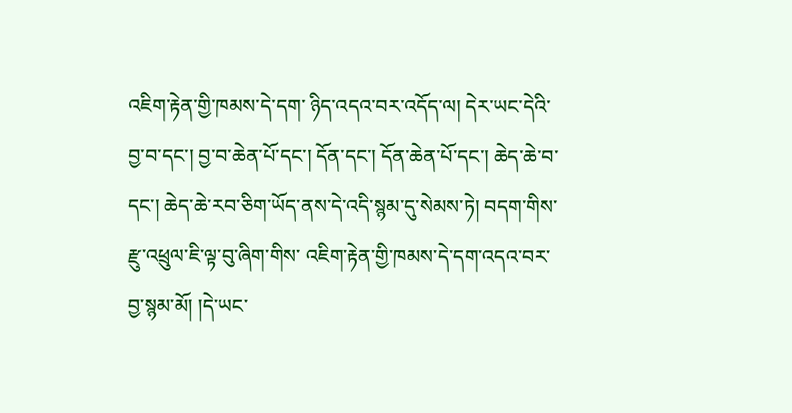འཇིག་རྟེན་གྱི་ཁམས་དེ་དག་ ཉིད་འདའ་བར་འདོད་ལ། དེར་ཡང་དེའི་བྱ་བ་དང་། བྱ་བ་ཆེན་པོ་དང་། དོན་དང་། དོན་ཆེན་པོ་དང་། ཆེད་ཆེ་བ་དང་། ཆེད་ཆེ་རབ་ཅིག་ཡོད་ནས་དེ་འདི་སྙམ་དུ་སེམས་ཏེ། བདག་གིས་རྫུ་འཕྲུལ་ཇི་ལྟ་བུ་ཞིག་གིས་ འཇིག་རྟེན་གྱི་ཁམས་དེ་དག་འདའ་བར་བྱ་སྙམ་མོ། །དེ་ཡང་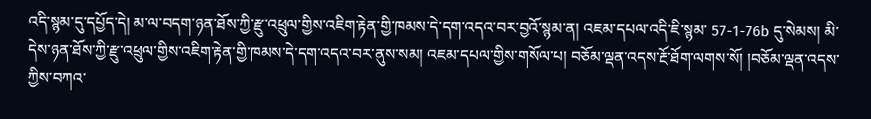འདི་སྙམ་དུ་དཔྱོད་དེ། མ་ལ་བདག་ཉན་ཐོས་ཀྱི་རྫུ་འཕྲུལ་གྱིས་འཇིག་རྟེན་གྱི་ཁམས་དེ་དག་འདའ་བར་བྱའོ་སྙམ་ན། འཇམ་དཔལ་འདི་ཇི་སྙམ་ 57-1-76b དུ་སེམས། མི་དེས་ཉན་ཐོས་ཀྱི་རྫུ་འཕྲུལ་གྱིས་འཇིག་རྟེན་གྱི་ཁམས་དེ་དག་འདའ་བར་ནུས་སམ། འཇམ་དཔལ་གྱིས་གསོལ་པ། བཅོམ་ལྡན་འདས་རྔོ་ཐོག་ལགས་སོ། །བཅོམ་ལྡན་འདས་ཀྱིས་བཀའ་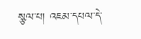སྩལ་པ། འཇམ་དཔལ་དེ་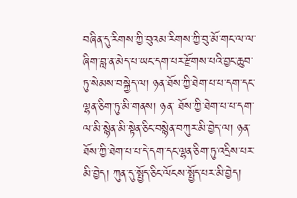བཞིན་དུ་རིགས་ཀྱི་བུའམ་རིགས་ཀྱི་བུ་མོ་གང་ལ་ལ་ཞིག་བླ་ན་མེད་པ་ཡང་དག་པར་རྫོགས་པའི་བྱང་ཆུབ་ཏུ་སེམས་བསྐྱེད་ལ། ཉན་ཐོས་ཀྱི་ཐེག་པ་པ་དག་དང་ལྷན་ཅིག་ཏུ་མི་གནས། ཉན་ ཐོས་ཀྱི་ཐེག་པ་པ་དག་ལ་མི་སྙེན་མི་སྟེན་ཅིང་བསྙེན་བཀུར་མི་བྱེད་ལ། ཉན་ཐོས་ཀྱི་ཐེག་པ་པ་དེ་དག་དང་ལྷན་ཅིག་ཏུ་འདྲིས་པར་མི་བྱེད། ཀུན་དུ་སྤྱོད་ཅིང་ལོངས་སྤྱོད་པར་མི་བྱེད།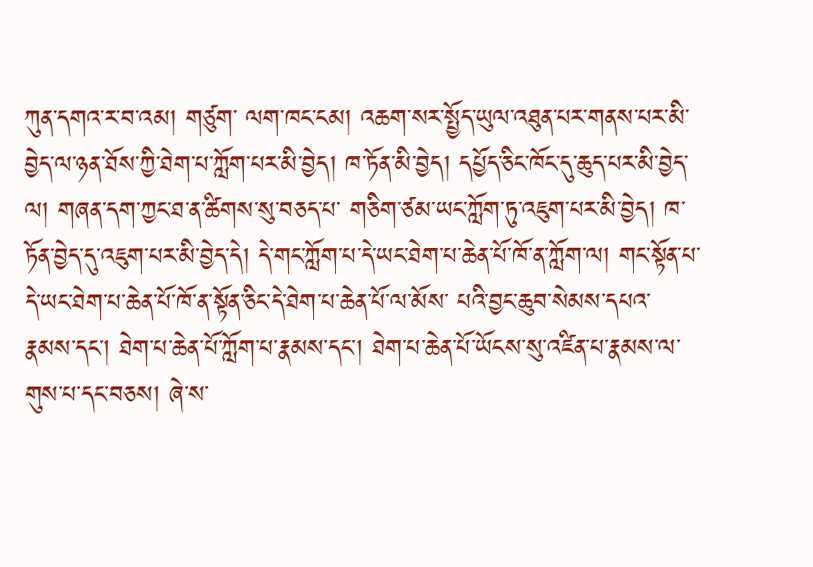ཀུན་དགའ་ར་བ་འམ། གཙུག་ ལག་ཁང་ངམ། འཆག་སར་སྤྱོད་ཡུལ་འཐུན་པར་གནས་པར་མི་བྱེད་ལ་ཉན་ཐོས་ཀྱི་ཐེག་པ་ཀློག་པར་མི་བྱེད། ཁ་ཏོན་མི་བྱེད། དཔྱོད་ཅིང་ཁོང་དུ་ཆུད་པར་མི་བྱེད་ལ། གཞན་དག་ཀྱང་ཐ་ན་ཚིགས་སུ་བཅད་པ་ གཅིག་ཙམ་ཡང་ཀློག་ཏུ་འཇུག་པར་མི་བྱེད། ཁ་ཏོན་བྱེད་དུ་འཇུག་པར་མི་བྱེད་དེ། དེ་གང་ཀློག་པ་དེ་ཡང་ཐེག་པ་ཆེན་པོ་ཁོ་ན་ཀློག་ལ། གང་སྟོན་པ་དེ་ཡང་ཐེག་པ་ཆེན་པོ་ཁོ་ན་སྟོན་ཅིང་དེ་ཐེག་པ་ཆེན་པོ་ལ་མོས་ པའི་བྱང་ཆུབ་སེམས་དཔའ་རྣམས་དང་། ཐེག་པ་ཆེན་པོ་ཀློག་པ་རྣམས་དང་། ཐེག་པ་ཆེན་པོ་ཡོངས་སུ་འཛིན་པ་རྣམས་ལ་གུས་པ་དང་བཅས། ཞེ་ས་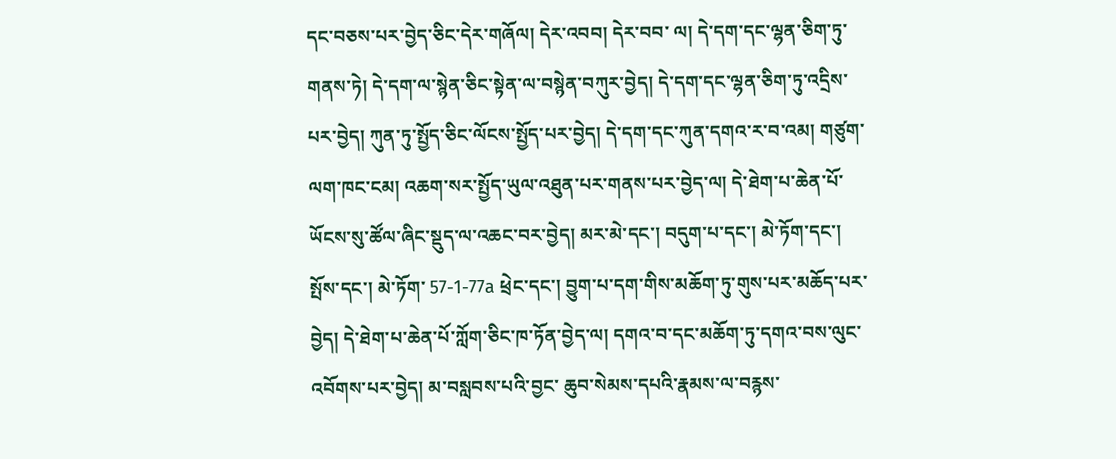དང་བཅས་པར་བྱེད་ཅིང་དེར་གཞོལ། དེར་འབབ། དེར་བབ་ ལ། དེ་དག་དང་ལྷན་ཅིག་ཏུ་གནས་ཏེ། དེ་དག་ལ་སྙེན་ཅིང་སྟེན་ལ་བསྙེན་བཀུར་བྱེད། དེ་དག་དང་ལྷན་ཅིག་ཏུ་འདྲིས་པར་བྱེད། ཀུན་ཏུ་སྤྱོད་ཅིང་ལོངས་སྤྱོད་པར་བྱེད། དེ་དག་དང་ཀུན་དགའ་ར་བ་འམ། གཙུག་ལག་ཁང་ངམ། འཆག་སར་སྤྱོད་ཡུལ་འཐུན་པར་གནས་པར་བྱེད་ལ། དེ་ཐེག་པ་ཆེན་པོ་ཡོངས་སུ་ཚོལ་ཞིང་སྡུད་ལ་འཆང་བར་བྱེད། མར་མེ་དང་། བདུག་པ་དང་། མེ་ཏོག་དང་། སྤོས་དང་། མེ་ཏོག་ 57-1-77a ཕྲེང་དང་། བྱུག་པ་དག་གིས་མཆོག་ཏུ་གུས་པར་མཆོད་པར་བྱེད། དེ་ཐེག་པ་ཆེན་པོ་ཀློག་ཅིང་ཁ་ཏོན་བྱེད་ལ། དགའ་བ་དང་མཆོག་ཏུ་དགའ་བས་ལུང་འབོགས་པར་བྱེད། མ་བསླབས་པའི་བྱང་ ཆུབ་སེམས་དཔའི་རྣམས་ལ་བརྙས་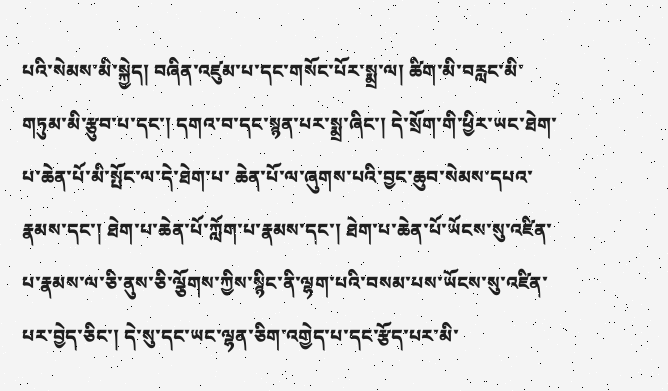པའི་སེམས་མི་སྐྱེད། བཞིན་འཛུམ་པ་དང་གསོང་པོར་སྨྲ་ལ། ཚིག་མི་བརླང་མི་གཏུམ་མི་རྩུབ་པ་དང་། དགའ་བ་དང་སྙན་པར་སྨྲ་ཞིང་། དེ་སྲོག་གི་ཕྱིར་ཡང་ཐེག་པ་ཆེན་པོ་མི་སྤོང་ལ་དེ་ཐེག་པ་ ཆེན་པོ་ལ་ཞུགས་པའི་བྱང་ཆུབ་སེམས་དཔའ་རྣམས་དང་། ཐེག་པ་ཆེན་པོ་ཀློག་པ་རྣམས་དང་། ཐེག་པ་ཆེན་པོ་ཡོངས་སུ་འཛིན་པ་རྣམས་ལ་ཅི་ནུས་ཅི་ལྕོགས་ཀྱིས་སྙིང་ནི་ལྷག་པའི་བསམ་པས་ཡོངས་སུ་འཛིན་པར་བྱེད་ཅིང་། དེ་སུ་དང་ཡང་ལྷན་ཅིག་འགྱེད་པ་དང་རྩོད་པར་མི་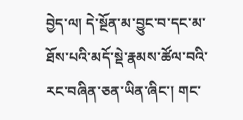བྱེད་ལ། དེ་སྔོན་མ་བྱུང་བ་དང་མ་ཐོས་པའི་མདོ་སྡེ་རྣམས་ཚོལ་བའི་རང་བཞིན་ཅན་ཡིན་ཞིང་། གང་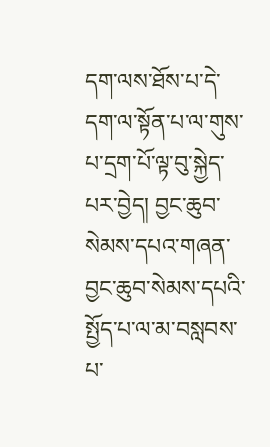དག་ལས་ཐོས་པ་དེ་དག་ལ་སྟོན་པ་ལ་གུས་པ་དྲག་པོ་ལྟ་བུ་སྐྱེད་ པར་བྱེད། བྱང་ཆུབ་སེམས་དཔའ་གཞན་བྱང་ཆུབ་སེམས་དཔའི་སྤྱོད་པ་ལ་མ་བསླབས་པ་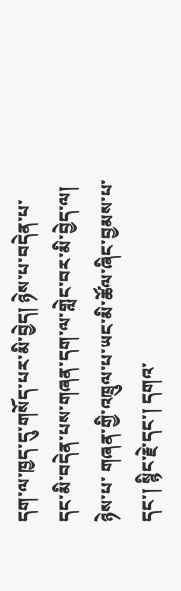དག་ལ་ཁྱད་དུ་གསོད་པར་མི་བྱེད། ཉེས་པ་བདེན་པ་དང་མི་བདེན་པས་གཞན་དག་ལ་གླེང་བར་མི་བྱེད་ལ། ཉེས་པ་ གཞན་གྱི་འཁྲུལ་པ་ཡང་མི་ཚོལ་ཞིང་བྱམས་པ་དང་། སྙིང་རྗེ་དང་། དགའ་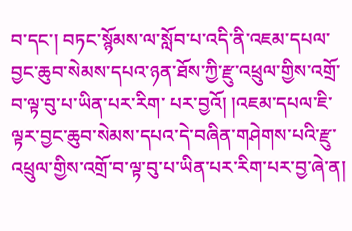བ་དང་། བཏང་སྙོམས་ལ་སློབ་པ་འདི་ནི་འཇམ་དཔལ་བྱང་ཆུབ་སེམས་དཔའ་ཉན་ཐོས་ཀྱི་རྫུ་འཕྲུལ་གྱིས་འགྲོ་བ་ལྟ་བུ་པ་ཡིན་པར་རིག་ པར་བྱའོ། །འཇམ་དཔལ་ཇི་ལྟར་བྱང་ཆུབ་སེམས་དཔའ་དེ་བཞིན་གཤེགས་པའི་རྫུ་འཕྲུལ་གྱིས་འགྲོ་བ་ལྟ་བུ་པ་ཡིན་པར་རིག་པར་བྱ་ཞེ་ན།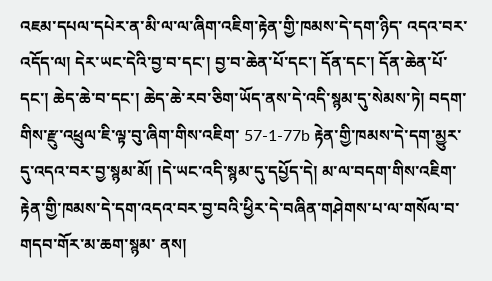འཇམ་དཔལ་དཔེར་ན་མི་ལ་ལ་ཞིག་འཇིག་རྟེན་གྱི་ཁམས་དེ་དག་ཉིད་ འདའ་བར་འདོད་ལ། དེར་ཡང་དེའི་བྱ་བ་དང་། བྱ་བ་ཆེན་པོ་དང་། དོན་དང་། དོན་ཆེན་པོ་དང་། ཆེད་ཆེ་བ་དང་། ཆེད་ཆེ་རབ་ཅིག་ཡོད་ནས་དེ་འདི་སྙམ་དུ་སེམས་ཏེ། བདག་གིས་རྫུ་འཕྲུལ་ཇི་ལྟ་བུ་ཞིག་གིས་འཇིག་ 57-1-77b རྟེན་གྱི་ཁམས་དེ་དག་མྱུར་དུ་འདའ་བར་བྱ་སྙམ་མོ། །དེ་ཡང་འདི་སྙམ་དུ་དཔྱོད་དེ། མ་ལ་བདག་གིས་འཇིག་རྟེན་གྱི་ཁམས་དེ་དག་འདའ་བར་བྱ་བའི་ཕྱིར་དེ་བཞིན་གཤེགས་པ་ལ་གསོལ་བ་གདབ་གོར་མ་ཆག་སྙམ་ ནས།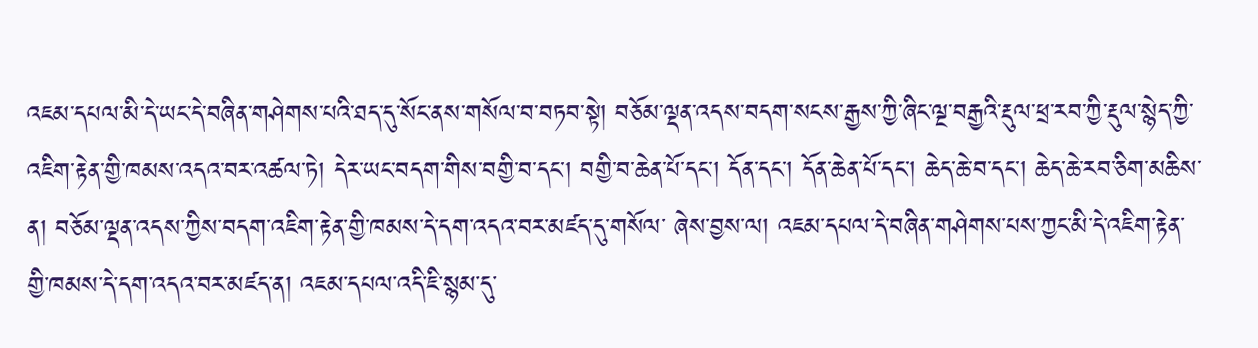འཇམ་དཔལ་མི་དེ་ཡང་དེ་བཞིན་གཤེགས་པའི་ཐད་དུ་སོང་ནས་གསོལ་བ་བཏབ་སྟེ། བཅོམ་ལྡན་འདས་བདག་སངས་རྒྱས་ཀྱི་ཞིང་ལྔ་བརྒྱའི་རྡུལ་ཕྲ་རབ་ཀྱི་རྡུལ་སྙེད་ཀྱི་འཇིག་རྟེན་གྱི་ཁམས་འདའ་བར་འཚལ་ཏེ། དེར་ཡང་བདག་གིས་བགྱི་བ་དང་། བགྱི་བ་ཆེན་པོ་དང་། དོན་དང་། དོན་ཆེན་པོ་དང་། ཆེད་ཆེ་བ་དང་། ཆེད་ཆེ་རབ་ཅིག་མཆིས་ན། བཅོམ་ལྡན་འདས་ཀྱིས་བདག་འཇིག་རྟེན་གྱི་ཁམས་དེ་དག་འདའ་བར་མཛད་དུ་གསོལ་ ཞེས་བྱས་ལ། འཇམ་དཔལ་དེ་བཞིན་གཤེགས་པས་ཀྱང་མི་དེ་འཇིག་རྟེན་གྱི་ཁམས་དེ་དག་འདའ་བར་མཛད་ན། འཇམ་དཔལ་འདི་ཇི་སྙམ་དུ་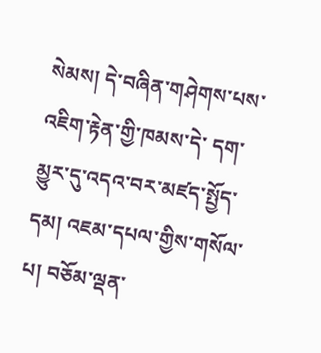སེམས། དེ་བཞིན་གཤེགས་པས་འཇིག་རྟེན་གྱི་ཁམས་དེ་ དག་མྱུར་དུ་འདའ་བར་མཛད་སྤྱོད་དམ། འཇམ་དཔལ་གྱིས་གསོལ་པ། བཅོམ་ལྡན་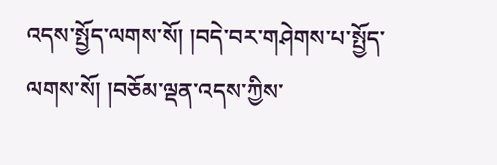འདས་སྤྱོད་ལགས་སོ། །བདེ་བར་གཤེགས་པ་སྤྱོད་ལགས་སོ། །བཅོམ་ལྡན་འདས་ཀྱིས་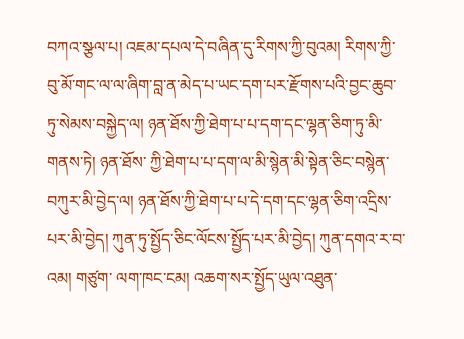བཀའ་སྩལ་པ། འཇམ་དཔལ་དེ་བཞིན་དུ་རིགས་ཀྱི་བུའམ། རིགས་ཀྱི་བུ་མོ་གང་ལ་ལ་ཞིག་བླ་ན་མེད་པ་ཡང་དག་པར་རྫོགས་པའི་བྱང་ཆུབ་ཏུ་སེམས་བསྐྱེད་ལ། ཉན་ཐོས་ཀྱི་ཐེག་པ་པ་དག་དང་ལྷན་ཅིག་ཏུ་མི་གནས་ཏེ། ཉན་ཐོས་ ཀྱི་ཐེག་པ་པ་དག་ལ་མི་སྙེན་མི་སྟེན་ཅིང་བསྙེན་བཀུར་མི་བྱེད་ལ། ཉན་ཐོས་ཀྱི་ཐེག་པ་པ་དེ་དག་དང་ལྷན་ཅིག་འདྲིས་པར་མི་བྱེད། ཀུན་ཏུ་སྤྱོད་ཅིང་ལོངས་སྤྱོད་པར་མི་བྱེད། ཀུན་དགའ་ར་བ་འམ། གཙུག་ ལག་ཁང་ངམ། འཆག་སར་སྤྱོད་ཡུལ་འཐུན་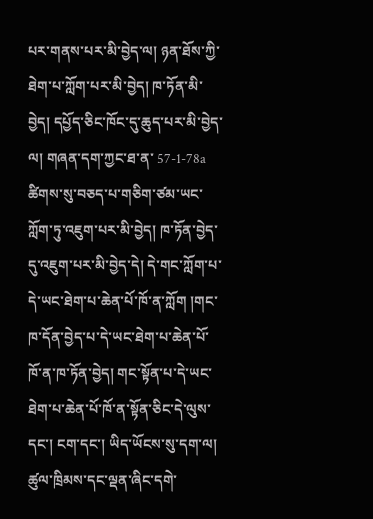པར་གནས་པར་མི་བྱེད་ལ། ཉན་ཐོས་ཀྱི་ཐེག་པ་ཀློག་པར་མི་བྱེད། ཁ་ཏོན་མི་བྱེད། དཔྱོད་ཅིང་ཁོང་དུ་ཆུད་པར་མི་བྱེད་ལ། གཞན་དག་ཀྱང་ཐ་ན་ 57-1-78a ཚིགས་སུ་བཅད་པ་གཅིག་ཙམ་ཡང་ཀློག་ཏུ་འཇུག་པར་མི་བྱེད། ཁ་ཏོན་བྱེད་དུ་འཇུག་པར་མི་བྱེད་དེ། དེ་གང་ཀློག་པ་དེ་ཡང་ཐེག་པ་ཆེན་པོ་ཁོ་ན་ཀློག །གང་ཁ་དོན་བྱེད་པ་དེ་ཡང་ཐེག་པ་ཆེན་པོ་ ཁོ་ན་ཁ་ཏོན་བྱེད། གང་སྟོན་པ་དེ་ཡང་ཐེག་པ་ཆེན་པོ་ཁོ་ན་སྟོན་ཅིང་དེ་ལུས་དང་། ངག་དང་། ཡིད་ཡོངས་སུ་དག་ལ། ཚུལ་ཁྲིམས་དང་ལྡན་ཞིང་དགེ་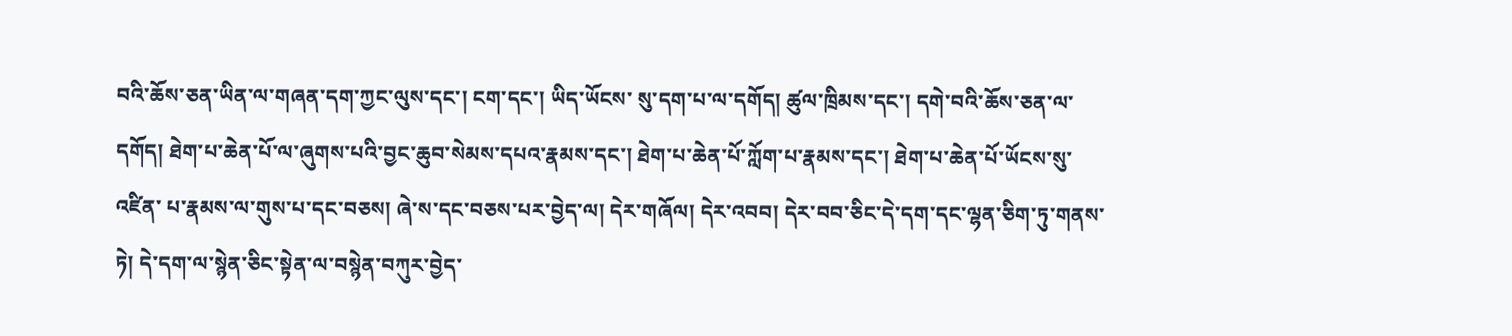བའི་ཆོས་ཅན་ཡིན་ལ་གཞན་དག་ཀྱང་ལུས་དང་། ངག་དང་། ཡིད་ཡོངས་ སུ་དག་པ་ལ་དགོད། ཚུལ་ཁྲིམས་དང་། དགེ་བའི་ཆོས་ཅན་ལ་དགོད། ཐེག་པ་ཆེན་པོ་ལ་ཞུགས་པའི་བྱང་ཆུབ་སེམས་དཔའ་རྣམས་དང་། ཐེག་པ་ཆེན་པོ་ཀློག་པ་རྣམས་དང་། ཐེག་པ་ཆེན་པོ་ཡོངས་སུ་འཛིན་ པ་རྣམས་ལ་གུས་པ་དང་བཅས། ཞེ་ས་དང་བཅས་པར་བྱེད་ལ། དེར་གཞོལ། དེར་འབབ། དེར་བབ་ཅིང་དེ་དག་དང་ལྷན་ཅིག་ཏུ་གནས་ཏེ། དེ་དག་ལ་སྙེན་ཅིང་སྟེན་ལ་བསྙེན་བཀུར་བྱེད་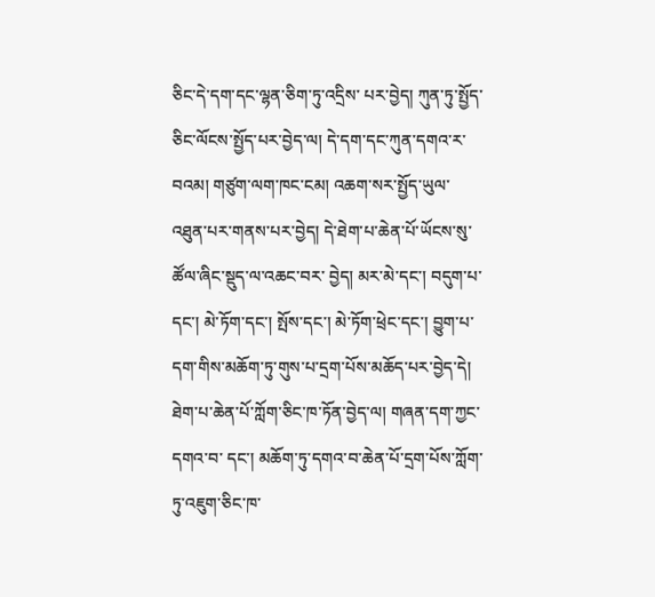ཅིང་དེ་དག་དང་ལྷན་ཅིག་ཏུ་འདྲིས་ པར་བྱེད། ཀུན་ཏུ་སྤྱོད་ཅིང་ལོངས་སྤྱོད་པར་བྱེད་ལ། དེ་དག་དང་ཀུན་དགའ་ར་བའམ། གཙུག་ལག་ཁང་ངམ། འཆག་སར་སྤྱོད་ཡུལ་འཐུན་པར་གནས་པར་བྱེད། དེ་ཐེག་པ་ཆེན་པོ་ཡོངས་སུ་ཚོལ་ཞིང་སྡུད་ལ་འཆང་བར་ བྱེད། མར་མེ་དང་། བདུག་པ་དང་། མེ་ཏོག་དང་། སྤོས་དང་། མེ་ཏོག་ཕྲེང་དང་། བྱུག་པ་དག་གིས་མཆོག་ཏུ་གུས་པ་དྲག་པོས་མཆོད་པར་བྱེད་དེ། ཐེག་པ་ཆེན་པོ་ཀློག་ཅིང་ཁ་ཏོན་བྱེད་ལ། གཞན་དག་ཀྱང་དགའ་བ་ དང་། མཆོག་ཏུ་དགའ་བ་ཆེན་པོ་དྲག་པོས་ཀློག་ཏུ་འཇུག་ཅིང་ཁ་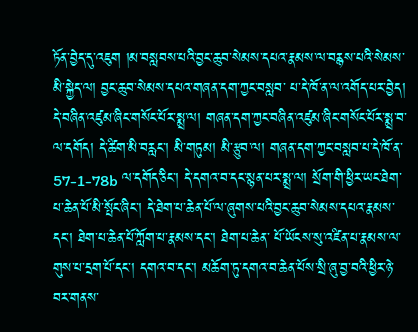ཏོན་བྱེད་དུ་འཇུག །མ་བསླབས་པའི་བྱང་ཆུབ་སེམས་དཔའ་རྣམས་ལ་བརྙས་པའི་སེམས་མི་སྐྱེད་ལ། བྱང་ཆུབ་སེམས་དཔའ་གཞན་དག་ཀྱང་བསླབ་ པ་དེ་ཁོ་ན་ལ་འགོད་པར་བྱེད། དེ་བཞིན་འཛུམ་ཞིང་གསོང་པོར་སྨྲ་ལ། གཞན་དག་ཀྱང་བཞིན་འཛུམ་ཞིང་གསོང་པོར་སྨྲ་བ་ལ་དགོད། དེ་ཚིག་མི་བརླང་། མི་གཏུམ། མི་རྩུབ་ལ། གཞན་དག་ཀྱང་བསླབ་པ་དེ་ཁོ་ན་ 57-1-78b ལ་དགོད་ཅིང་། དེ་དགའ་བ་དང་སྙན་པར་སྨྲ་ལ། སྲོག་གི་ཕྱིར་ཡང་ཐེག་པ་ཆེན་པོ་མི་སྤོང་ཞིང་། དེ་ཐེག་པ་ཆེན་པོ་ལ་ཞུགས་པའི་བྱང་ཆུབ་སེམས་དཔའ་རྣམས་དང་། ཐེག་པ་ཆེན་པོ་ཀློག་པ་རྣམས་དང་། ཐེག་པ་ཆེན་ པོ་ཡོངས་སུ་འཛིན་པ་རྣམས་ལ་གུས་པ་དྲག་པོ་དང་། དགའ་བ་དང་། མཆོག་ཏུ་དགའ་བ་ཆེན་པོས་སྲི་ཞུ་བྱ་བའི་ཕྱིར་ཉེ་བར་གནས་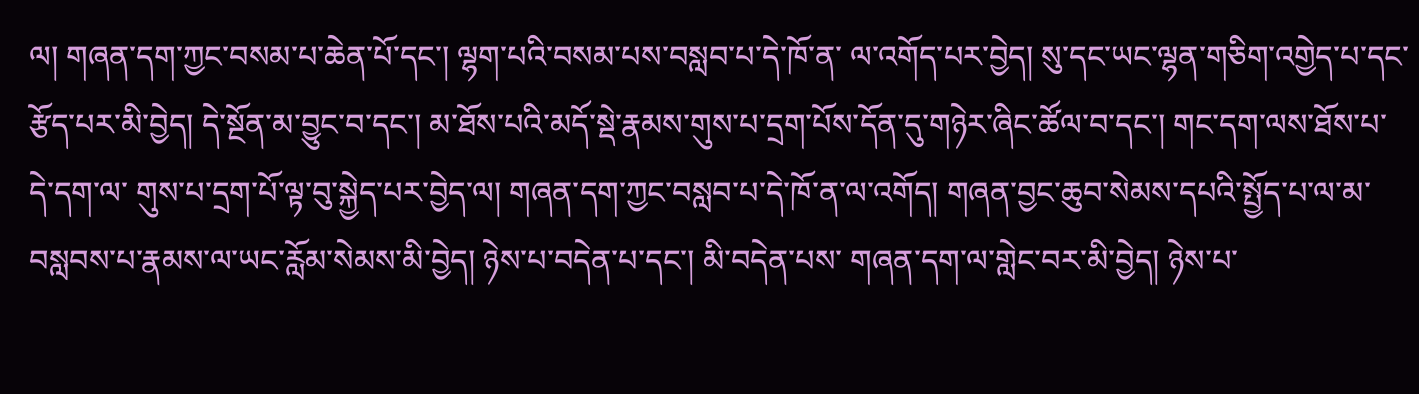ལ། གཞན་དག་ཀྱང་བསམ་པ་ཆེན་པོ་དང་། ལྷག་པའི་བསམ་པས་བསླབ་པ་དེ་ཁོ་ན་ ལ་འགོད་པར་བྱེད། སུ་དང་ཡང་ལྷན་གཅིག་འགྱེད་པ་དང་རྩོད་པར་མི་བྱེད། དེ་སྔོན་མ་བྱུང་བ་དང་། མ་ཐོས་པའི་མདོ་སྡེ་རྣམས་གུས་པ་དྲག་པོས་དོན་དུ་གཉེར་ཞིང་ཚོལ་བ་དང་། གང་དག་ལས་ཐོས་པ་དེ་དག་ལ་ གུས་པ་དྲག་པོ་ལྟ་བུ་སྐྱེད་པར་བྱེད་ལ། གཞན་དག་ཀྱང་བསླབ་པ་དེ་ཁོ་ན་ལ་འགོད། གཞན་བྱང་ཆུབ་སེམས་དཔའི་སྤྱོད་པ་ལ་མ་བསླབས་པ་རྣམས་ལ་ཡང་རློམ་སེམས་མི་བྱེད། ཉེས་པ་བདེན་པ་དང་། མི་བདེན་པས་ གཞན་དག་ལ་གླེང་བར་མི་བྱེད། ཉེས་པ་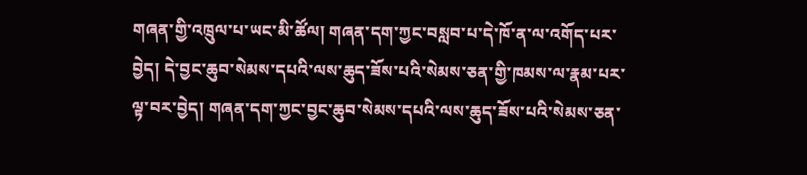གཞན་གྱི་འཁྲུལ་པ་ཡང་མི་ཚོལ། གཞན་དག་ཀྱང་བསླབ་པ་དེ་ཁོ་ན་ལ་འགོད་པར་བྱེད། དེ་བྱང་ཆུབ་སེམས་དཔའི་ལས་ཆུད་ཟོས་པའི་སེམས་ཅན་གྱི་ཁམས་ལ་རྣམ་པར་ ལྟ་བར་བྱེད། གཞན་དག་ཀྱང་བྱང་ཆུབ་སེམས་དཔའི་ལས་ཆུད་ཟོས་པའི་སེམས་ཅན་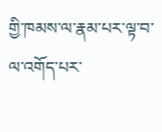གྱི་ཁམས་ལ་རྣམ་པར་ལྟ་བ་ལ་འགོད་པར་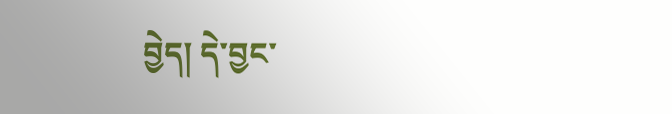བྱེད། དེ་བྱང་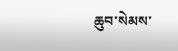ཆུབ་སེམས་